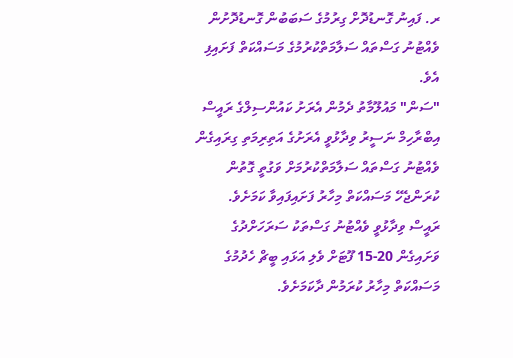ރ. ފައިނު ގޮނޑުދޮށް ގިރުމުގެ ސަބަބުން ގޮނޑުދޮށުން ވެއްޓުނު ގަސްތައް ސަލާމަތްކުރުމުގެ މަސައްކަތް ފަށައިފި އެވެ.
"ސަން" މައުލޫމާތު ދެމުން އެރަށު ކައުންސިލްގެ ރައީސް އިބްރާހިމް ނަސީރު ވިދާޅުވީ އެރަށުގެ އަތިރިމަތި ގިރައިގެން ވެއްޓުނު ގަސްތައް ސަލާމަތްކުރުމަށް ވަގުތީ ގޮތުން ކުރަންޖެހޭ މަސައްކަތް މިހާރު ފަށައިފައިވާ ކަމަށެވެ.
ރައީސް ވިދާޅުވީ ވެއްޓުނު ގަސްތަކު ސަރަހަށްދުގެ ވަށައިގެން 20-15 ފޫޓަށް ވެލި އަޅައި ބީޗް ހެދުމުގެ މަސައްކަތް މިހާރު ކުރަމުން ދާކަމަށެވެ.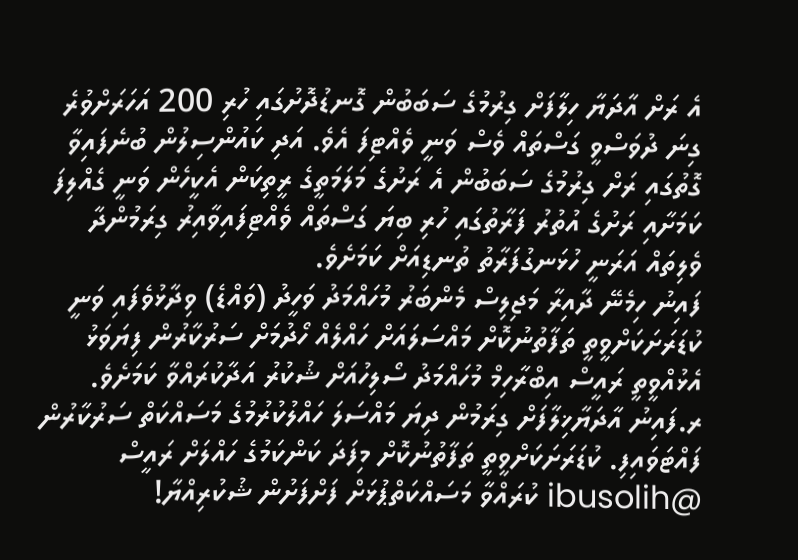އެ ރަށް އާދަޔާ ހިލާފަށް ގިރުމުގެ ސަބަބުން ގޮނޑުދޮށުގައި ހުރި 200 އަހަރަށްވުރެ ގިނަ ދުވަސްވީ ގަސްތައް ވެސް ވަނީ ވެއްޓިފަ އެވެ. އަދި ކައުންސިލުން ބުނެފައިވާ ގޮތުގައި ރަށް ގިރުމުގެ ސަބަބުން އެ ރަށުގެ މަލަމަތީގެ ރީތިކަން އެކީހެން ވަނީ ގެއްލިފަ ކަމަށާއި ރަށުގެ އުތުރު ފަރާތުގައި ހުރި ބިޔަ ގަސްތައް ވެއްޓިފައިވާއިރު ގިރަމުންދާ ވެލިތައް އަރަނީ ހުޅަނގުފަރާތު ތުނޑިއަށް ކަމަށެވެ.
ފައިނު ހިމެނޭ ދާއިރާ މަޖިލިސް މެންބަރު މުހައްމަދު ވަހީދު (ވައްޑެ) ވިދާޅުވެފައި ވަނީ ކުޑަރަށަކަށްވީތީ ތަފާތުނުކޮށް މައްސަލައަށް ހައްލެއް ހޯދުމަށް ސަރުކާރުން ފިޔަވަޅު އެޅުއްވީތީ ރައީސް އިބްރާހިމް މުހައްމަދު ސޯލިހުއަށް ޝުކުރު އަދާކުރައްވާ ކަމަށެވެ.
ރ.ފައިނު އާދަޔާޚިލާފަށް ގިރަމުން ދިޔަ މައްސަލަ ހައްލުކުރުމުގެ މަސައްކަތް ސަރުކާރުން ފައްޓަވައިފި. ކުޑަރަށަކަށްވީތީ ތަފާތުނުކޮށް މިފަދަ ކަންކަމުގެ ހައްލަށް ރައީސް @ibusolih ކުރައްވާ މަސައްކަތްޕުޅަށް ފަށްފަށުން ޝުކުރިއްޔާ!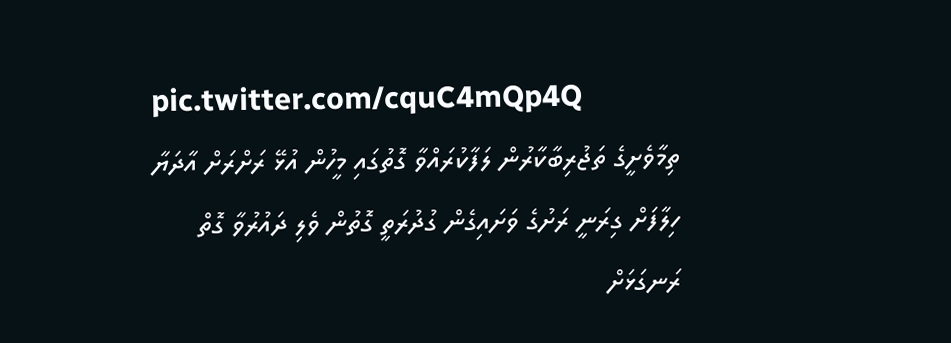pic.twitter.com/cquC4mQp4Q
ތިމާވެށީގެ ތަޖުރިބާކާރުން ލަފާކުރައްވާ ގޮތުގައި މީހުން އުޅޭ ރަށްރަށް އާދަޔާ ހިލާފަށް ގިރަނީ ރަށުގެ ވަށައިގެން ގުދުރަތީ ގޮތުން ވެލި ދައުރުވާ ގޮތް ރަނގަޅަށް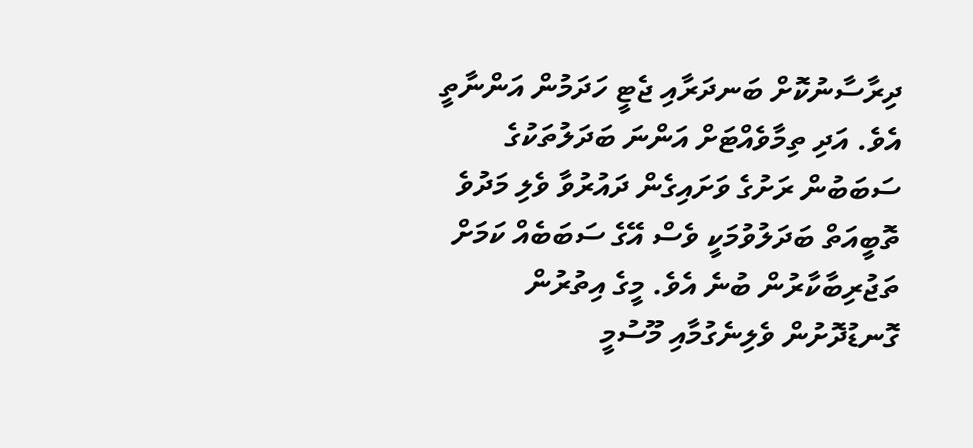ދިރާސާނުކޮށް ބަނދަރާއި ޖެޓީ ހަދަމުން އަންނާތީ އެވެ. އަދި ތިމާވެއްޓަށް އަންނަ ބަދަލުތަކުގެ ސަބަބުން ރަށުގެ ވަށައިގެން ދައުރުވާ ވެލި މަދުވެ ތޮބީއަތް ބަދަލުވުމަކީ ވެސް އޭގެ ސަބަބެއް ކަމަށް ތަޖުރިބާކާރުން ބުނެ އެވެ. މީގެ އިތުރުން ގޮނޑުދޮށުން ވެލިނެގުމާއި މޫސުމީ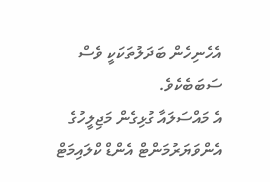އެހެނިހެން ބަދަލުތަކަކީ ވެސް ސަބަބެކެވެ.
އެ މައްސަލައާ ގުޅިގެން މަޖިލީހުގެ އެންވަޔަރުމަންޓް އެންޑް ކްލައިމަޓް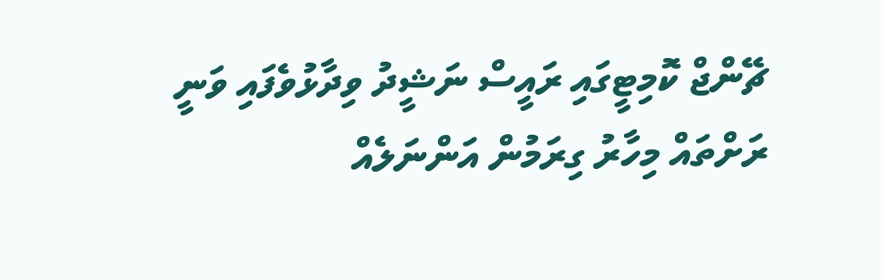ޗޭންޖް ކޮމިޓީގައި ރައީސް ނަޝީދު ވިދާޅުވެފައި ވަނީ ރަށްތައް މިހާރު ގިރަމުން އަންނަލެއް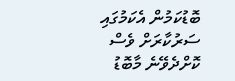ބޮޑުކަމުން އެކަމުގައި ސަރުކާރަށް ވެސް ކޮށްދެވޭނެ މާބޮޑު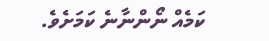ކަމެއް ނޯންނާނެ ކަމަށެވެ.